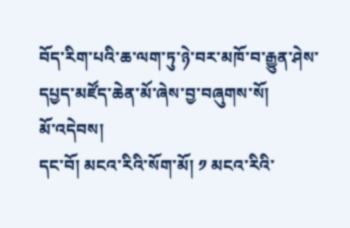བོད་རིག་པའི་ཆ་ལག་ཏུ་ཉེ་བར་མཁོ་བ་རྒྱུན་ཤེས་དཔྱད་མཛོད་ཆེན་མོ་ཞེས་བྱ་བཞུགས་སོ།
མོ་འདེབས།
དང་བོ། མངའ་རིའི་སོག་མོ། ༡ མངའ་རིའི་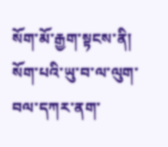སོག་མོ་རྒྱག་སྟངས་ནི། སོག་པའི་ཡུ་བ་ལ་ལུག་བལ་དཀར་ནག་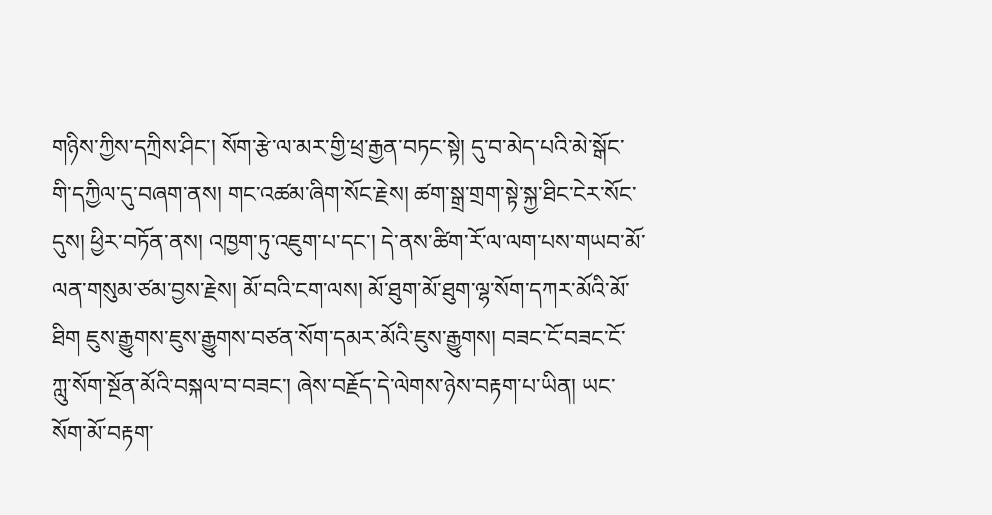གཉིས་ཀྱིས་དཀྲིས་ཤིང་། སོག་རྩེ་ལ་མར་གྱི་ཕྲ་རྒྱན་བཏང་སྟེ། དུ་བ་མེད་པའི་མེ་སྒོང་གི་དཀྱིལ་དུ་བཞག་ནས། གང་འཚམ་ཞིག་སོང་རྗེས། ཚག་སྒྲ་གྲག་སྟེ་སྐྱ་ཐིང་ངེར་སོང་དུས། ཕྱིར་བཏོན་ནས། འཁྱག་ཏུ་འཇུག་པ་དང་། དེ་ནས་ཚིག་རོ་ལ་ལག་པས་གཡབ་མོ་ལན་གསུམ་ཙམ་བྱས་རྗེས། མོ་བའི་ངག་ལས། མོ་ཐུག་མོ་ཐུག་ལྷ་སོག་དཀར་མོའི་མོ་ཐིག ཇུས་རྒྱུགས་ཇུས་རྒྱུགས་བཙན་སོག་དམར་མོའི་ཇུས་རྒྱུགས། བཟང་ངོ་བཟང་ངོ་ཀླུ་སོག་སྔོན་མོའི་བསྐལ་བ་བཟང་། ཞེས་བརྗོད་དེ་ལེགས་ཉེས་བརྟག་པ་ཡིན། ཡང་སོག་མོ་བརྟག་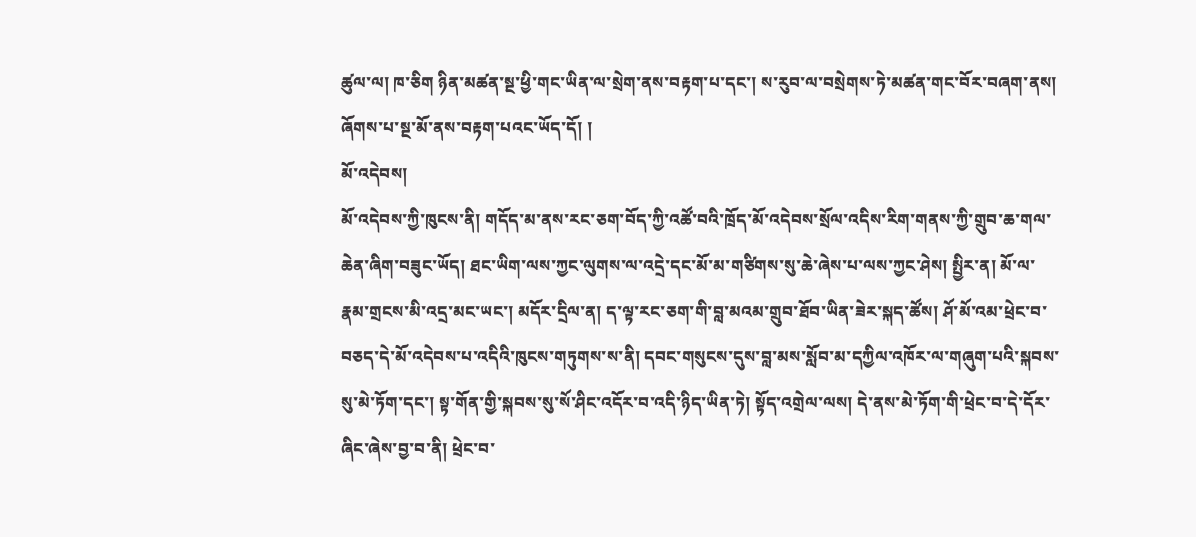ཚུལ་ལ། ཁ་ཅིག ཉིན་མཚན་སྔ་ཕྱི་གང་ཡིན་ལ་སྲེག་ནས་བརྟག་པ་དང་། ས་རུབ་ལ་བསྲེགས་ཏེ་མཚན་གང་བོར་བཞག་ནས། ཞོགས་པ་སྔ་མོ་ནས་བརྟག་པའང་ཡོད་དོ། །
མོ་འདེབས།
མོ་འདེབས་ཀྱི་ཁུངས་ནི། གདོད་མ་ནས་རང་ཅག་བོད་ཀྱི་འཚོ་བའི་ཁྲོད་མོ་འདེབས་སྲོལ་འདིས་རིག་གནས་ཀྱི་གྲུབ་ཆ་གལ་ཆེན་ཞིག་བཟུང་ཡོད། ཐང་ཡིག་ལས་ཀྱང་ལུགས་ལ་འདྲེ་དང་མོ་མ་གཙིགས་སུ་ཆེ་ཞེས་པ་ལས་ཀྱང་ཤེས། སྤྱིར་ན། མོ་ལ་རྣམ་གྲངས་མི་འདྲ་མང་ཡང་། མདོར་དྲིལ་ན། ད་ལྟ་རང་ཅག་གི་བླ་མའམ་གྲུབ་ཐོབ་ཡིན་ཟེར་སྐད་ཚོས། ཤོ་མོ་འམ་ཕྲེང་བ་བཅད་དེ་མོ་འདེབས་པ་འདིའི་ཁུངས་གཏུགས་ས་ནི། དབང་གསུངས་དུས་བླ་མས་སློབ་མ་དཀྱིལ་འཁོར་ལ་གཞུག་པའི་སྐབས་སུ་མེ་ཏོག་དང་། སྟ་གོན་གྱི་སྐབས་སུ་སོ་ཤིང་འདོར་བ་འདི་ཉིད་ཡིན་ཏེ། སྟོད་འགྲེལ་ལས། དེ་ནས་མེ་ཏོག་གི་ཕྲེང་བ་དེ་དོར་ཞིང་ཞེས་བྱ་བ་ནི། ཕྲེང་བ་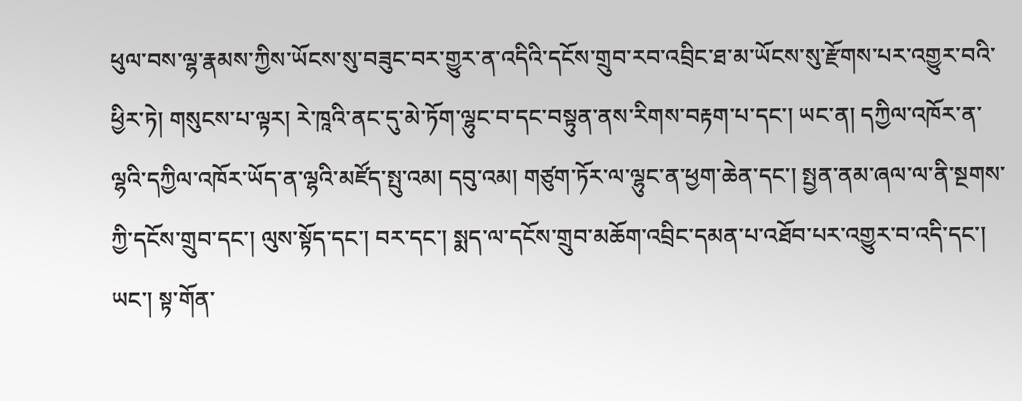ཕུལ་བས་ལྷ་རྣམས་ཀྱིས་ཡོངས་སུ་བཟུང་བར་གྱུར་ན་འདིའི་དངོས་གྲུབ་རབ་འབྲིང་ཐ་མ་ཡོངས་སུ་རྫོགས་པར་འགྱུར་བའི་ཕྱིར་ཏེ། གསུངས་པ་ལྟར། རེ་ཁཱའི་ནང་དུ་མེ་ཏོག་ལྷུང་བ་དང་བསྟུན་ནས་རིགས་བརྟག་པ་དང་། ཡང་ན། དཀྱིལ་འཁོར་ན་ལྷའི་དཀྱིལ་འཁོར་ཡོད་ན་ལྷའི་མཛོད་སྤུ་འམ། དབུ་འམ། གཙུག་ཏོར་ལ་ལྷུང་ན་ཕྱག་ཆེན་དང་། སྤྱན་ནམ་ཞལ་ལ་ནི་སྔགས་ཀྱི་དངོས་གྲུབ་དང་། ལུས་སྟོད་དང་། བར་དང་། སྨད་ལ་དངོས་གྲུབ་མཆོག་འབྲིང་དམན་པ་འཐོབ་པར་འགྱུར་བ་འདི་དང་། ཡང་། སྟ་གོན་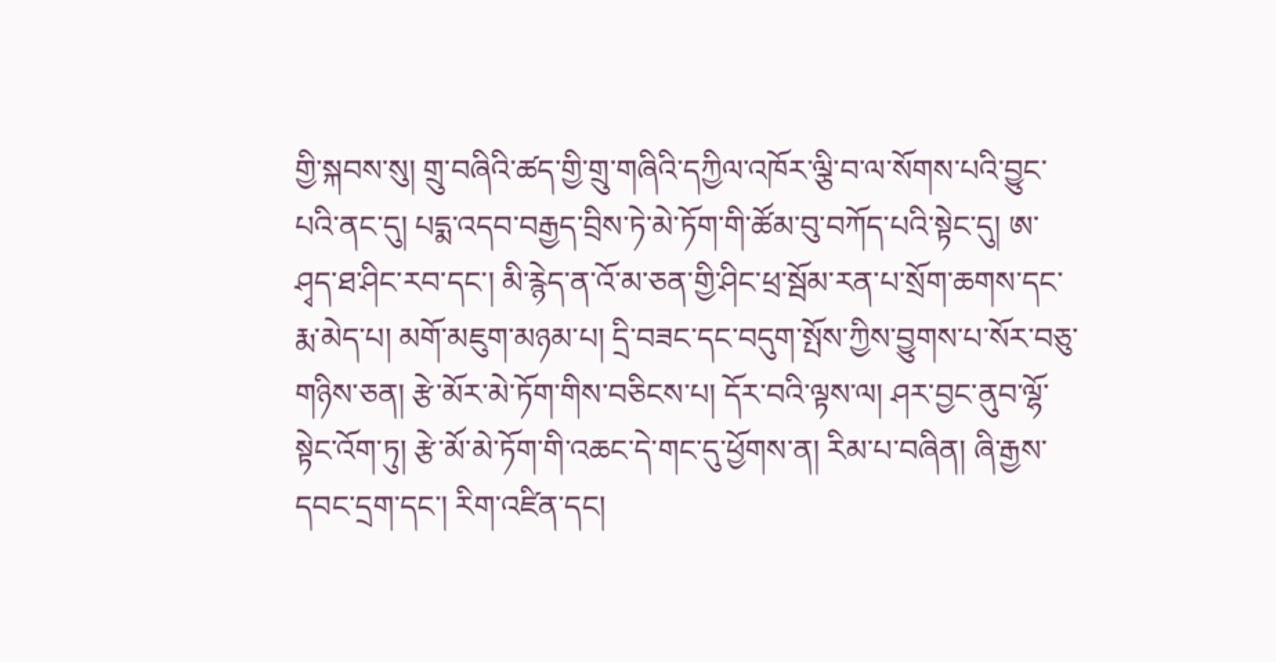གྱི་སྐབས་སུ། གྲུ་བཞིའི་ཚད་གྱི་གྲུ་གཞིའི་དཀྱིལ་འཁོར་ལྕི་བ་ལ་སོགས་པའི་བྱུང་པའི་ནང་དུ། པདྨ་འདབ་བརྒྱད་བྲིས་ཏེ་མེ་ཏོག་གི་ཚོམ་བུ་བཀོད་པའི་སྟེང་དུ། ཨ་ཤྭད་ཐ་ཤིང་རབ་དང་། མི་རྙེད་ན་འོ་མ་ཅན་གྱི་ཤིང་ཕྲ་སྦོམ་རན་པ་སྲོག་ཆགས་དང་རྨ་མེད་པ། མགོ་མཇུག་མཉམ་པ། དྲི་བཟང་དང་བདུག་སྤོས་ཀྱིས་བྱུགས་པ་སོར་བཅུ་གཉིས་ཅན། རྩེ་མོར་མེ་ཏོག་གིས་བཅིངས་པ། དོར་བའི་ལྟས་ལ། ཤར་བྱང་ནུབ་ལྷོ་སྟེང་འོག་ཏུ། རྩེ་མོ་མེ་ཏོག་གི་འཆང་དེ་གང་དུ་ཕྱོགས་ན། རིམ་པ་བཞིན། ཞི་རྒྱས་དབང་དྲག་དང་། རིག་འཛིན་དང།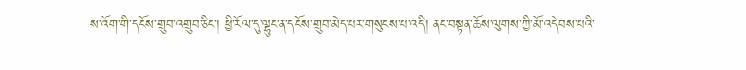ས་འོག་གི་དངོས་གྲུབ་འགྲུབ་ཅིང་། ཕྱི་རོལ་དུ་ལྷུང་ན་དངོས་གྲུབ་མེད་པར་གསུངས་པ་འདི། ནང་བསྟན་ཆོས་ལུགས་ཀྱི་མོ་འདེབས་པའི་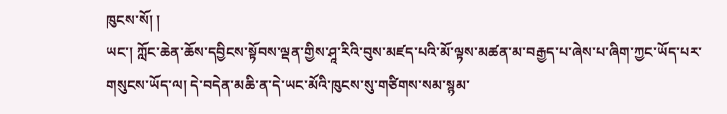ཁུངས་སོ། །
ཡང་། ཀློང་ཆེན་ཆོས་དབྱིངས་སྟོབས་ལྡན་གྱིས་ཤཱ་རིའི་བུས་མཛད་པའི་མོ་ལྟས་མཚན་མ་བརྒྱད་པ་ཞེས་པ་ཞིག་ཀྱང་ཡོད་པར་གསུངས་ཡོད་ལ། དེ་བདེན་མཆི་ན་དེ་ཡང་མོའི་ཁུངས་སུ་གཙིགས་སམ་སྙམ་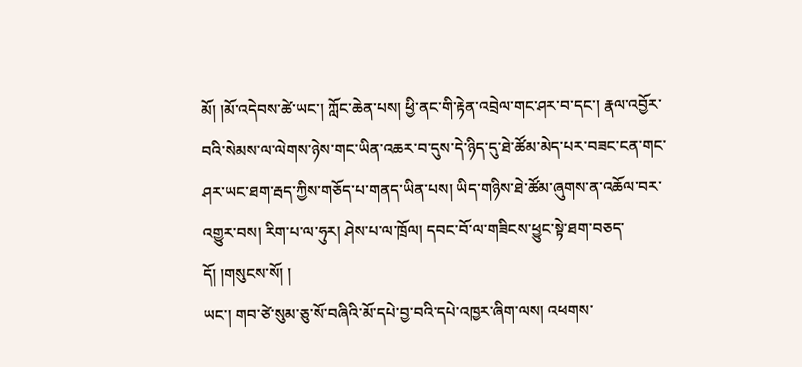མོ། །མོ་འདེབས་ཚེ་ཡང་། ཀློང་ཆེན་པས། ཕྱི་ནང་གི་རྟེན་འབྲེལ་གང་ཤར་བ་དང་། རྣལ་འབྱོར་བའི་སེམས་ལ་ལེགས་ཉེས་གང་ཡིན་འཆར་བ་དུས་དེ་ཉིད་དུ་ཐེ་ཚོམ་མེད་པར་བཟང་ངན་གང་ཤར་ཡང་ཐག་རྦད་ཀྱིས་གཅོད་པ་གནད་ཡིན་པས། ཡིད་གཉིས་ཐེ་ཚོམ་ཞུགས་ན་འཆོལ་བར་འགྱུར་བས། རིག་པ་ལ་ཧུར། ཤེས་པ་ལ་ཁྲོལ། དབང་བོ་ལ་གཟིངས་ཕྱུང་སྟེ་ཐག་བཅད་དོ། །གསུངས་སོ། །
ཡང་། གབ་ཙེ་སུམ་ཅུ་སོ་བཞིའི་མོ་དཔེ་བྱ་བའི་དཔེ་འཁྱར་ཞིག་ལས། འཕགས་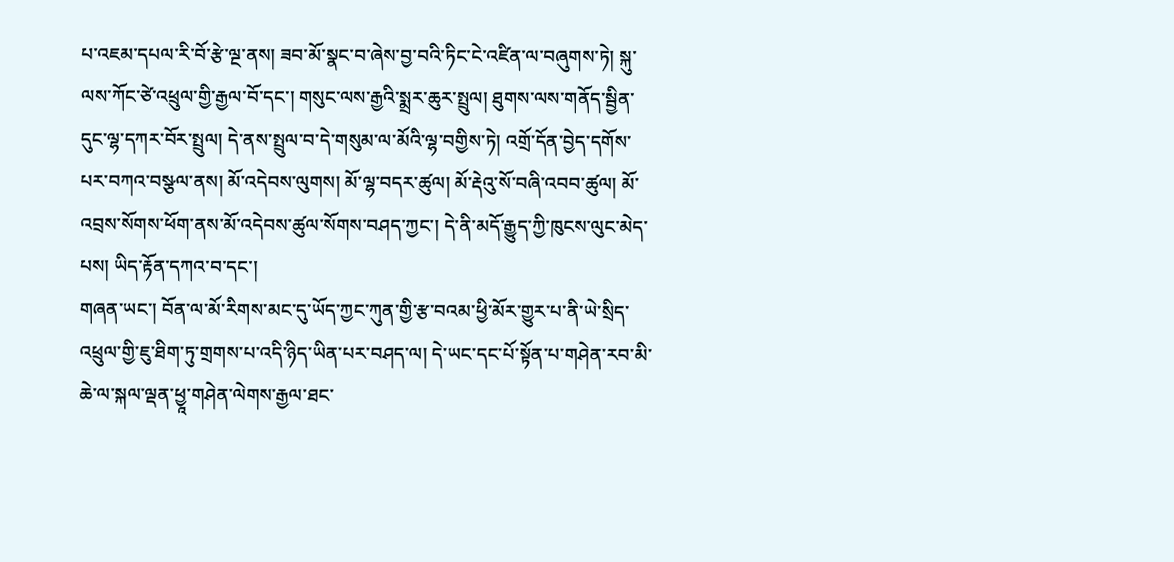པ་འཇམ་དཔལ་རི་བོ་རྩེ་ལྔ་ནས། ཟབ་མོ་སྣང་བ་ཞེས་བྱ་བའི་ཏིང་ངེ་འཛིན་ལ་བཞུགས་ཏེ། སྐུ་ལས་ཀོང་ཙེ་འཕྲུལ་གྱི་རྒྱལ་བོ་དང་། གསུང་ལས་རྒྱའི་སྨྲར་ཆུར་སྤྲུལ། ཐུགས་ལས་གནོད་སྦྱིན་དུང་ལྷ་དཀར་བོར་སྤྲུལ། དེ་ནས་སྤྲུལ་བ་དེ་གསུམ་ལ་མོའི་ལྷ་བགྱིས་ཏེ། འགྲོ་དོན་བྱེད་དགོས་པར་བཀའ་བསྩལ་ནས། མོ་འདེབས་ལུགས། མོ་ལྷ་བདར་ཚུལ། མོ་རྡེའུ་སོ་བཞི་འབབ་ཚུལ། མོ་འབྲས་སོགས་ཕོག་ནས་མོ་འདེབས་ཚུལ་སོགས་བཤད་ཀྱང་། དེ་ནི་མདོ་རྒྱུད་ཀྱི་ཁུངས་ལུང་མེད་པས། ཡིད་རྟོན་དཀའ་བ་དང་།
གཞན་ཡང་། བོན་ལ་མོ་རིགས་མང་དུ་ཡོད་ཀྱང་ཀུན་གྱི་རྩ་བའམ་ཕྱི་མོར་གྱུར་པ་ནི་ཡེ་སྲིད་འཕྲུལ་གྱི་ཇུ་ཐིག་ཏུ་གྲགས་པ་འདི་ཉིད་ཡིན་པར་བཤད་ལ། དེ་ཡང་དང་པོ་སྟོན་པ་གཤེན་རབ་མི་ཆེ་ལ་སྐལ་ལྡན་ཕྱཱ་གཤེན་ལེགས་རྒྱལ་ཐང་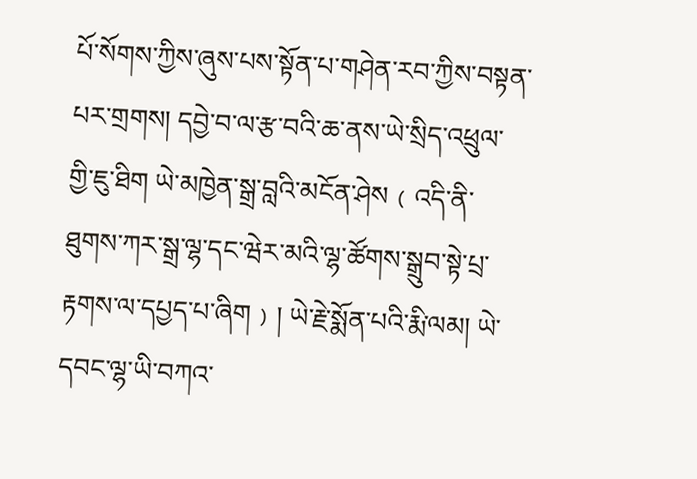པོ་སོགས་ཀྱིས་ཞུས་པས་སྟོན་པ་གཤེན་རབ་ཀྱིས་བསྟན་པར་གྲགས། དབྱེ་བ་ལ་རྩ་བའི་ཆ་ནས་ཡེ་སྲིད་འཕྲུལ་གྱི་ཇུ་ཐིག ཡེ་མཁྱེན་སྒྲ་བླའི་མངོན་ཤེས﹙འདི་ནི་ཐུགས་ཀར་སྒྲ་ལྷ་དང་ཝེར་མའི་ལྷ་ཚོགས་སྒྲུབ་སྟེ་པྲ་རྟགས་ལ་དཔྱད་པ་ཞིག﹚། ཡེ་རྗེ་སྨོན་པའི་རྨི་ལམ། ཡེ་དབང་ལྷ་ཡི་བཀའ་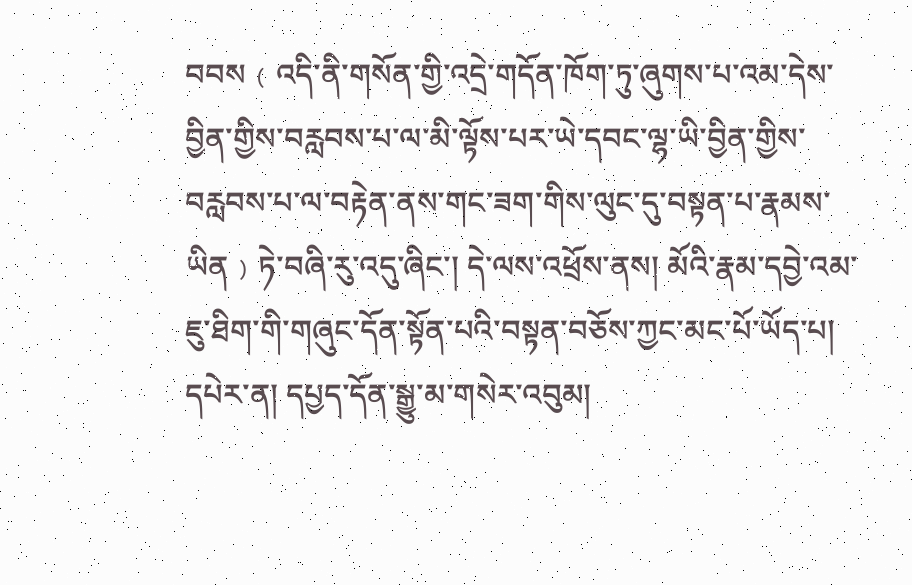བབས﹙འདི་ནི་གསོན་གྱི་འདྲེ་གདོན་ཁོག་ཏུ་ཞུགས་པ་འམ་དེས་བྱིན་གྱིས་བརླབས་པ་ལ་མི་ལྟོས་པར་ཡེ་དབང་ལྷ་ཡི་བྱིན་གྱིས་བརླབས་པ་ལ་བརྟེན་ནས་གང་ཟག་གིས་ལུང་དུ་བསྟན་པ་རྣམས་ཡིན﹚ཏེ་བཞི་རུ་འདུ་ཞིང་། དེ་ལས་འཕྲོས་ནས། མོའི་རྣམ་དབྱེ་འམ་ཇུ་ཐིག་གི་གཞུང་དོན་སྟོན་པའི་བསྟན་བཅོས་ཀྱང་མང་པོ་ཡོད་པ། དཔེར་ན། དཔྱད་དོན་སྒྱུ་མ་གསེར་འབུམ།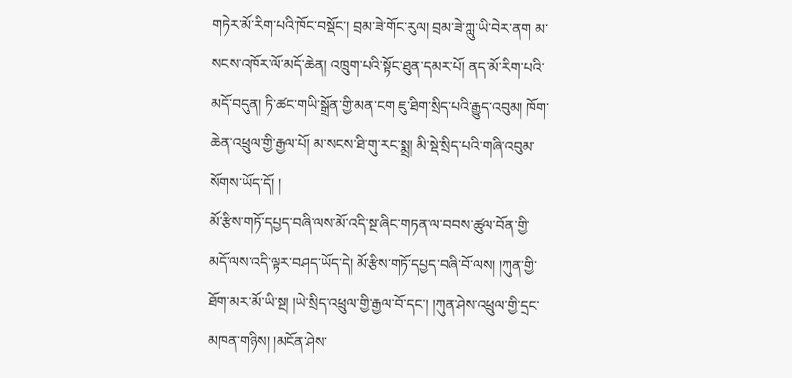གཏེར་མོ་རིག་པའི་ཁོང་བསྡོང་། བྲམ་ཟེ་གོང་རུལ། བྲམ་ཟེ་ཀླུ་ཡི་བེར་ནག མ་སངས་འཁོར་ལོ་མདོ་ཆེན། འཁྲུག་པའི་སྟོང་ཐུན་དམར་པོ། ནད་མོ་རིག་པའི་མདོ་བདུན། ཏི་ཚང་གཡི་སྒྲོན་གྱི་མན་ངག ཇུ་ཐིག་སྲིད་པའི་རྒྱུད་འབུམ། ཁོག་ཆེན་འཕྲུལ་གྱི་རྒྱལ་པོ། མ་སངས་ཐི་གུ་རང་སྨྲ། མི་སྡེ་སྲིད་པའི་གཞི་འབུམ་སོགས་ཡོད་དོ། །
མོ་རྩིས་གཏོ་དཔྱད་བཞི་ལས་མོ་འདི་སྔ་ཞིང་གཏན་ལ་བབས་ཚུལ་བོན་གྱི་མདོ་ལས་འདི་ལྟར་བཤད་ཡོད་དེ། མོ་རྩིས་གཏོ་དཔྱད་བཞི་བོ་ལས། །ཀུན་གྱི་ཐོག་མར་མོ་ཡི་སྔ། །ཡེ་སྲིད་འཕྲུལ་གྱི་རྒྱལ་བོ་དང་། །ཀུན་ཤེས་འཕྲུལ་གྱི་དྲང་མཁན་གཉིས། །མངོན་ཤེས་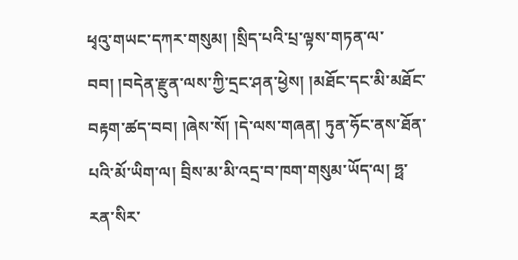ཕྭའུ་གཡང་དཀར་གསུམ། །སྲིད་པའི་པྲ་ལྟས་གཏན་ལ་བབ། །བདེན་རྫུན་ལས་ཀྱི་དྲང་ཤན་ཕྱེས། །མཐོང་དང་མི་མཐོང་བརྟག་ཚད་བབ། །ཞེས་སོ། །དེ་ལས་གཞན། ཏུན་ཧོང་ནས་ཐོན་པའི་མོ་ཡིག་ལ། བྲིས་མ་མི་འདྲ་བ་ཁག་གསུམ་ཡོད་ལ། ཧྥ་རན་སིར་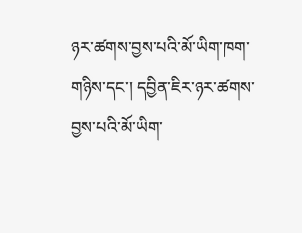ཉར་ཚགས་བྱས་པའི་མོ་ཡིག་ཁག་གཉིས་དང་། དབྱིན་ཇིར་ཉར་ཚགས་བྱས་པའི་མོ་ཡིག་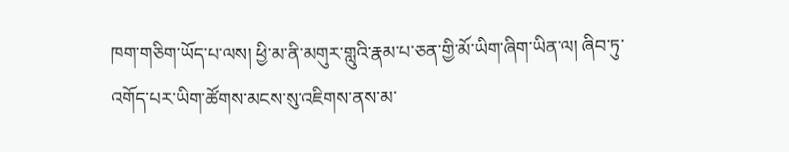ཁག་གཅིག་ཡོད་པ་ལས། ཕྱི་མ་ནི་མགུར་གླུའི་རྣམ་པ་ཅན་གྱི་མོ་ཡིག་ཞིག་ཡིན་ལ། ཞིབ་ཏུ་འགོད་པར་ཡིག་ཚོགས་མངས་སུ་འཇིགས་ནས་མ་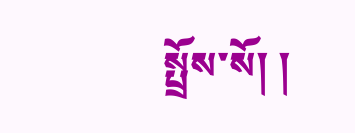སྤྲོས་སོ། །